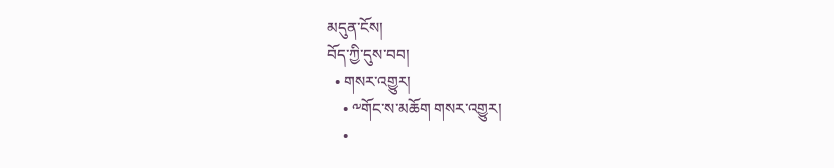མདུན་ངོས།
བོད་ཀྱི་དུས་བབ།
  • གསར་འགྱུར།
    • ༸གོང་ས་མཆོག གསར་འགྱུར།
    •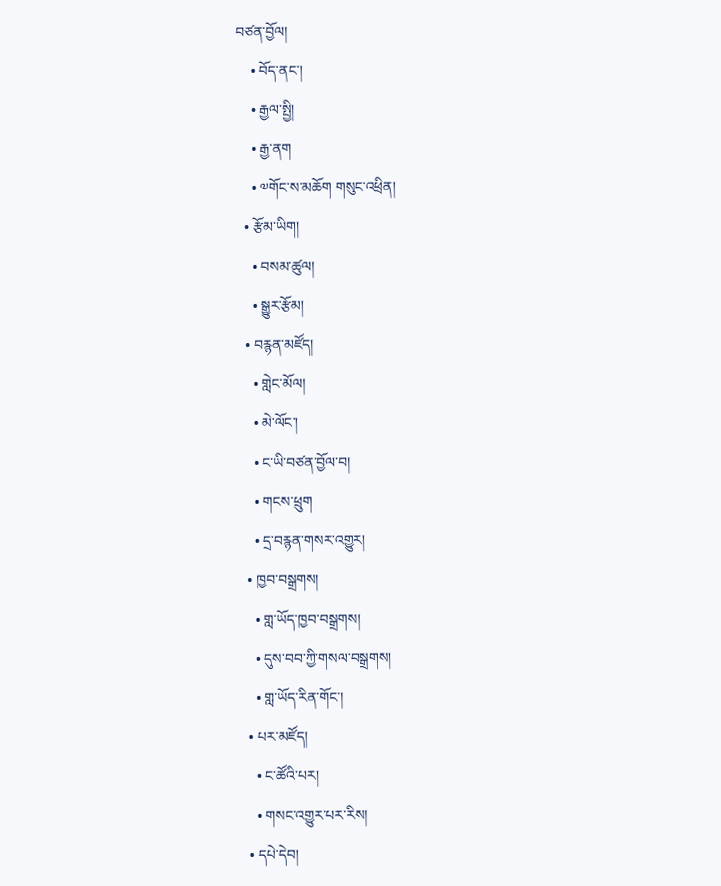བཙན་བྱོལ།
    • བོད་ནང་།
    • རྒྱལ་སྤྱི།
    • རྒྱ་ནག
    • ༧གོང་ས་མཆོག གསུང་འཕྲིན།
  • རྩོམ་ཡིག།
    • བསམ་ཚུལ།
    • སྒྱུར་རྩོམ།
  • བརྙན་མཛོད།
    • གླེང་མོལ།
    • མེ་ལོང་།
    • ང་ཡི་བཙན་བྱོལ་བ།
    • གངས་ཕྲུག
    • དྲ་བརྙན་གསར་འགྱུར།
  • ཁྱབ་བསྒྲགས།
    • གླ་ཡོད་ཁྱབ་བསྒྲགས།
    • དུས་བབ་ཀྱི་གསལ་བསྒྲགས།
    • གླ་ཡོད་རིན་གོང་།
  • པར་མཛོད།
    • ང་ཚོའི་པར།
    • གསང་འགྱུར་པར་རིས།
  • དཔེ་དེབ།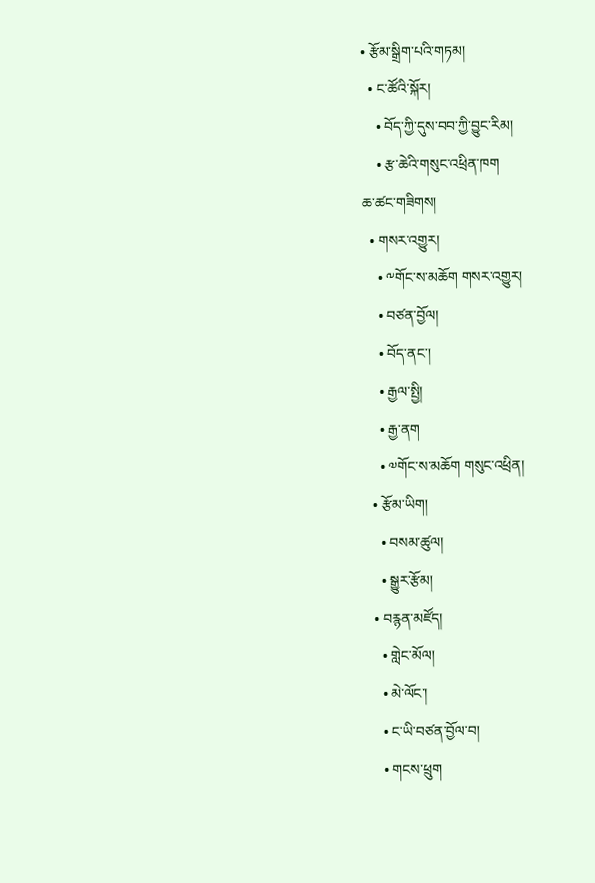• རྩོམ་སྒྲིག་པའི་གཏམ།
  • ང་ཚོའི་སྐོར།
    • བོད་ཀྱི་དུས་བབ་ཀྱི་བྱུང་རིམ།
    • རྩ་ཆེའི་གསུང་འཕྲིན་ཁག
ཆ་ཚང་གཟིགས།
  • གསར་འགྱུར།
    • ༸གོང་ས་མཆོག གསར་འགྱུར།
    • བཙན་བྱོལ།
    • བོད་ནང་།
    • རྒྱལ་སྤྱི།
    • རྒྱ་ནག
    • ༧གོང་ས་མཆོག གསུང་འཕྲིན།
  • རྩོམ་ཡིག།
    • བསམ་ཚུལ།
    • སྒྱུར་རྩོམ།
  • བརྙན་མཛོད།
    • གླེང་མོལ།
    • མེ་ལོང་།
    • ང་ཡི་བཙན་བྱོལ་བ།
    • གངས་ཕྲུག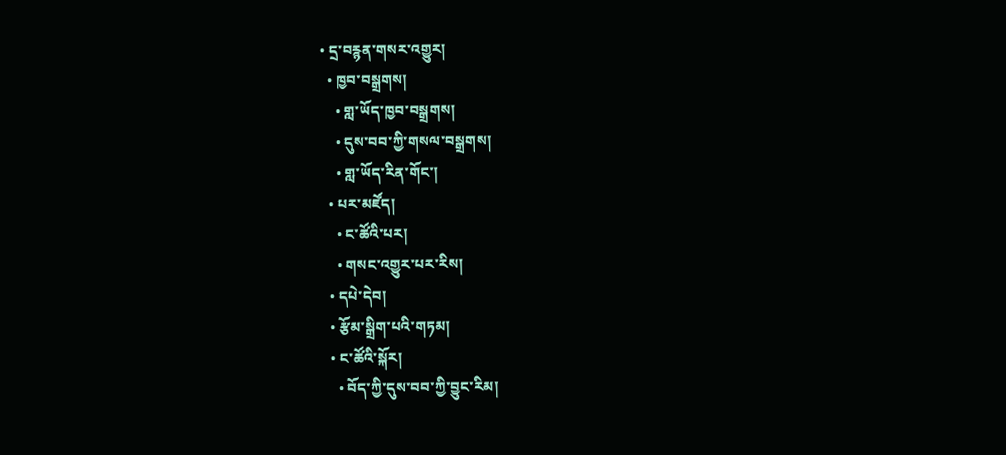• དྲ་བརྙན་གསར་འགྱུར།
  • ཁྱབ་བསྒྲགས།
    • གླ་ཡོད་ཁྱབ་བསྒྲགས།
    • དུས་བབ་ཀྱི་གསལ་བསྒྲགས།
    • གླ་ཡོད་རིན་གོང་།
  • པར་མཛོད།
    • ང་ཚོའི་པར།
    • གསང་འགྱུར་པར་རིས།
  • དཔེ་དེབ།
  • རྩོམ་སྒྲིག་པའི་གཏམ།
  • ང་ཚོའི་སྐོར།
    • བོད་ཀྱི་དུས་བབ་ཀྱི་བྱུང་རིམ།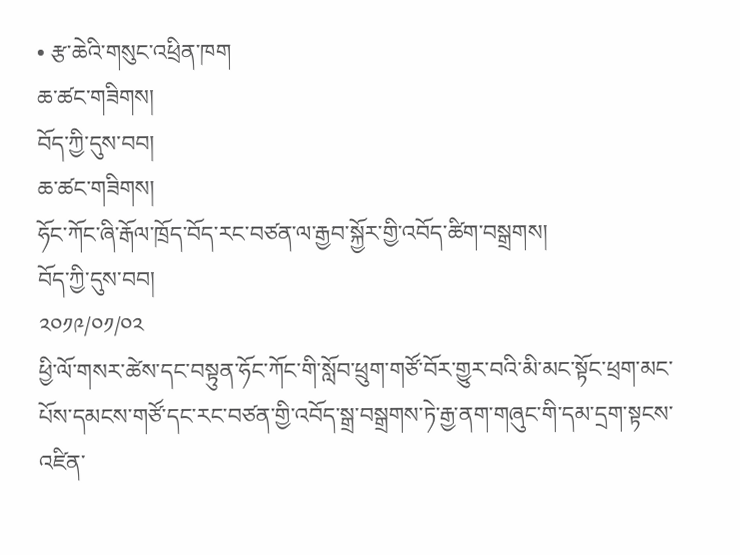• རྩ་ཆེའི་གསུང་འཕྲིན་ཁག
ཆ་ཚང་གཟིགས།
བོད་ཀྱི་དུས་བབ།
ཆ་ཚང་གཟིགས།
ཧོང་ཀོང་ཞི་རྒོལ་ཁྲོད་བོད་རང་བཙན་ལ་རྒྱབ་སྐྱོར་གྱི་འབོད་ཚིག་བསྒྲགས།
བོད་ཀྱི་དུས་བབ།
༢༠༡༩/༠༡/༠༢
ཕྱི་ལོ་གསར་ཚེས་དང་བསྟུན་ཧོང་ཀོང་གི་སློབ་ཕྲུག་གཙོ་བོར་གྱུར་བའི་མི་མང་སྟོང་ཕྲག་མང་པོས་དམངས་གཙོ་དང་རང་བཙན་གྱི་འབོད་སྒྲ་བསྒྲགས་ཏེ་རྒྱ་ནག་གཞུང་གི་དམ་དྲག་སྟངས་འཛིན་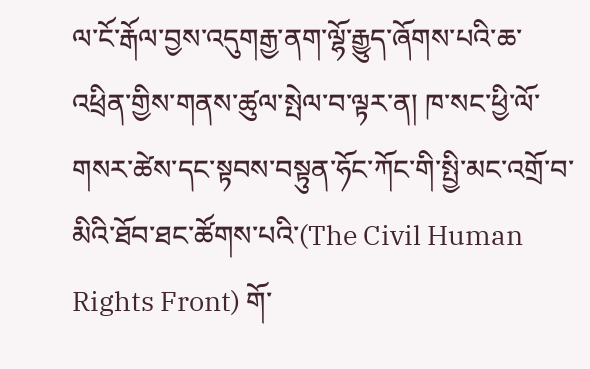ལ་ངོ་རྒོལ་བྱས་འདུགརྒྱ་ནག་ལྷོ་རྒྱུད་ཞོགས་པའི་ཆ་འཕྲིན་གྱིས་གནས་ཚུལ་སྤེལ་བ་ལྟར་ན། ཁ་སང་ཕྱི་ལོ་གསར་ཚེས་དང་སྟབས་བསྟུན་ཧོང་ཀོང་གི་སྤྱི་མང་འགྲོ་བ་མིའི་ཐོབ་ཐང་ཚོགས་པའི་(The Civil Human Rights Front) གོ་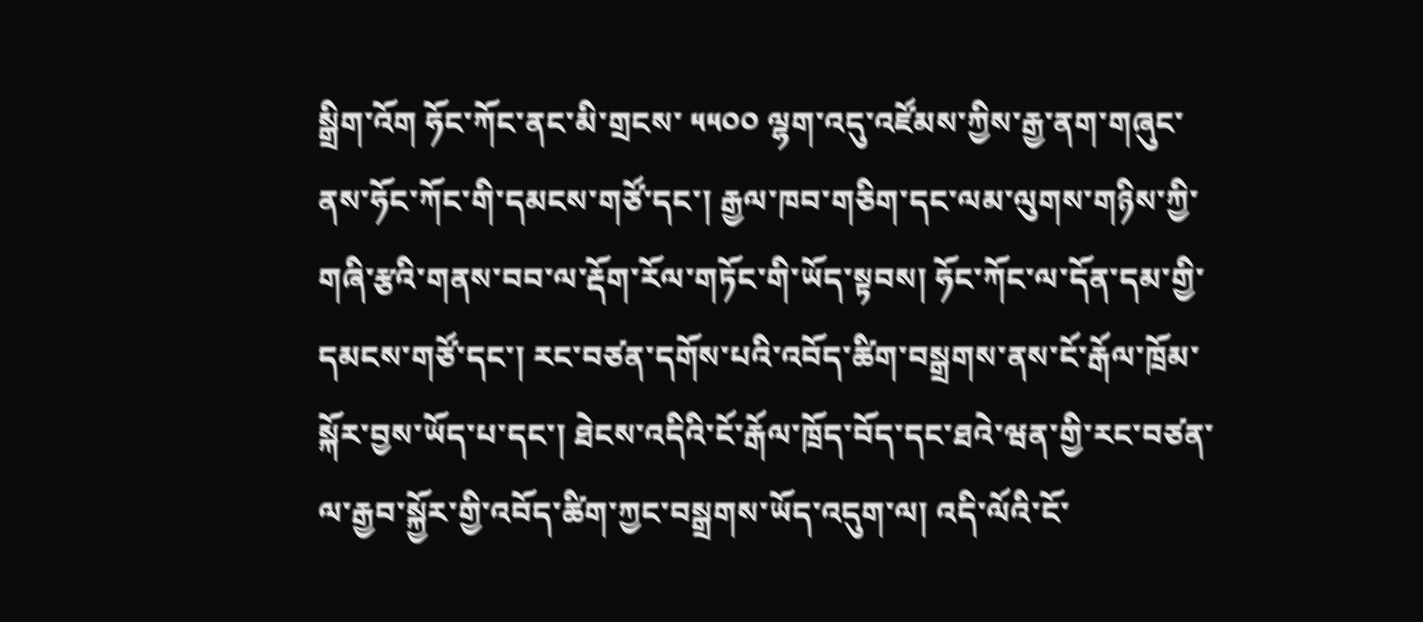སྒྲིག་འོག ཧོང་ཀོང་ནང་མི་གྲངས་ ༥༥༠༠ ལྷག་འདུ་འཛོམས་ཀྱིས་རྒྱ་ནག་གཞུང་ནས་ཧོང་ཀོང་གི་དམངས་གཙོ་དང་། རྒྱལ་ཁབ་གཅིག་དང་ལམ་ལུགས་གཉིས་ཀྱི་གཞི་རྩའི་གནས་བབ་ལ་རྡོག་རོལ་གཏོང་གི་ཡོད་སྟབས། ཧོང་ཀོང་ལ་དོན་དམ་གྱི་དམངས་གཙོ་དང་། རང་བཙན་དགོས་པའི་འབོད་ཚིག་བསྒྲགས་ནས་ངོ་རྒོལ་ཁྲོམ་སྐོར་བྱས་ཡོད་པ་དང་། ཐེངས་འདིའི་ངོ་རྒོལ་ཁྲོད་བོད་དང་ཐའེ་ཝན་གྱི་རང་བཙན་ལ་རྒྱབ་སྐྱོར་གྱི་འབོད་ཚིག་ཀྱང་བསྒྲགས་ཡོད་འདུག་ལ། འདི་ལོའི་ངོ་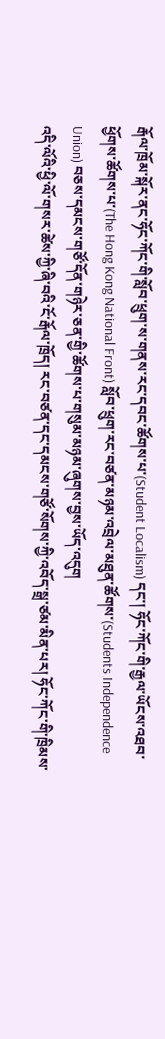རྒོལ་ཁྲོམ་སྐོར་ནང་ཧོང་ཀོང་གི་སློབ་ཕྲུག་ས་གནས་རང་དབང་ཚོགས་པ་(Student Localism) དང་། ཧོང་ཀོང་གི་རྒྱལ་ཡོངས་འཐབ་ཕྱོགས་ཚོགས་པ་(The Hong Kong National Front) སློབ་ཕྲུག་རང་བཙན་མཉམ་འབྲེལ་མཐུན་ཚོགས་(Students Independence Union) བཅས་དམངས་གཙོ་དོན་གཉེར་ཅན་གྱི་ཚོགས་པ་གསུམ་མཉམ་ཞུགས་བྱས་ཡོད་འདུག
འདི་ལོའི་ཕྱི་ལོ་གསར་ཚེས་ཀྱི་ཞི་བའི་ངོ་རྒོལ་ཁྲོད། རང་བཙན་དང་དམངས་གཙོ་སོགས་ཀྱི་འབོད་སྒྲ་ཙམ་མིན་པར། ཧོང་ཀོང་གི་ཁྲིམས་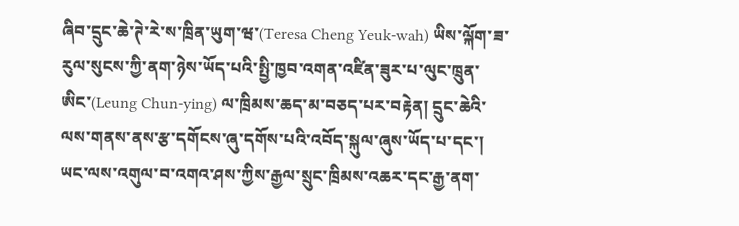ཞིབ་དྲུང་ཆེ་ཊེ་རེ་ས་ཁྲིན་ཡུག་ཝ་(Teresa Cheng Yeuk-wah) ཡིས་ལྐོག་ཟ་རུལ་སུངས་ཀྱི་ནག་ཉེས་ཡོད་པའི་སྤྱི་ཁྱབ་འགན་འཛིན་ཟུར་པ་ལུང་ཁྲུན་ཨིང་(Leung Chun-ying) ལ་ཁྲིམས་ཆད་མ་བཅད་པར་བརྟེན། དྲུང་ཆེའི་ལས་གནས་ནས་རྩ་དགོངས་ཞུ་དགོས་པའི་འབོད་སྐུལ་ཞུས་ཡོད་པ་དང་། ཡང་ལས་འགུལ་བ་འགའ་ཤས་ཀྱིས་རྒྱལ་སྲུང་ཁྲིམས་འཆར་དང་རྒྱ་ནག་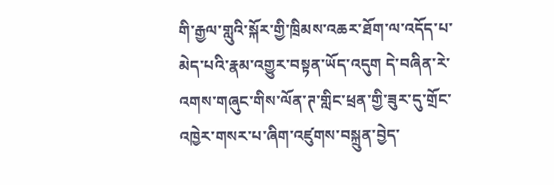གི་རྒྱལ་གླུའི་སྐོར་གྱི་ཁྲིམས་འཆར་ཐོག་ལ་འདོད་པ་མེད་པའི་རྣམ་འགྱུར་བསྟན་ཡོད་འདུག དེ་བཞིན་རེ་འགས་གཞུང་གིས་ལོན་ཊ་གླིང་ཕྲན་གྱི་ཟུར་དུ་གྲོང་འཁྱེར་གསར་པ་ཞིག་འཛུགས་བསྐྲུན་བྱེད་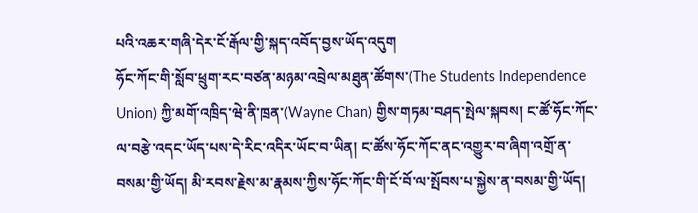པའི་འཆར་གཞི་དེར་ངོ་རྒོལ་གྱི་སྐད་འབོད་བྱས་ཡོད་འདུག
ཧོང་ཀོང་གི་སློབ་ཕྲུག་རང་བཙན་མཉམ་འབྲེལ་མཐུན་ཚོགས་(The Students Independence Union) ཀྱི་མགོ་འཁྲིད་ཝེ་ནི་ཁྲན་(Wayne Chan) གྱིས་གཏམ་བཤད་སྤེལ་སྐབས། ང་ཚོ་ཧོང་ཀོང་ལ་བརྩེ་འདང་ཡོད་པས་དེ་རིང་འདིར་ཡོང་བ་ཡིན། ང་ཚོས་ཧོང་ཀོང་ནང་འགྱུར་བ་ཞིག་འགྲོ་ན་བསམ་གྱི་ཡོད། མི་རབས་རྗེས་མ་རྣམས་ཀྱིས་ཧོང་ཀོང་གི་ངོ་བོ་ལ་སྤོབས་པ་སྐྱེས་ན་བསམ་གྱི་ཡོད།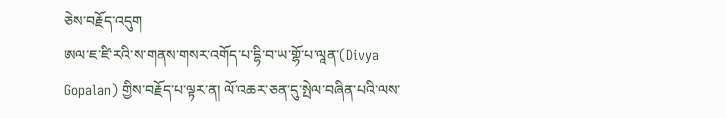ཅེས་བརྗོད་འདུག
ཨལ་ཇ་ཛི་རའི་ས་གནས་གསར་འགོད་པ་དྷི་བ་ཡ་གྷོ་པ་ལཱན་(Divya Gopalan) གྱིས་བརྗོད་པ་ལྟར་ན། ལོ་འཆར་ཅན་དུ་སྤེལ་བཞིན་པའི་ལས་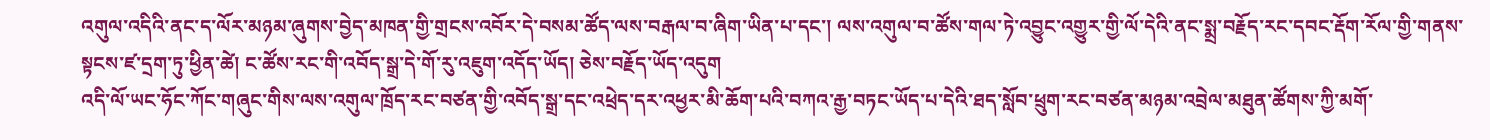འགུལ་འདིའི་ནང་ད་ལོར་མཉམ་ཞུགས་བྱེད་མཁན་གྱི་གྲངས་འབོར་དེ་བསམ་ཚོད་ལས་བརྒལ་བ་ཞིག་ཡིན་པ་དང་། ལས་འགུལ་བ་ཚོས་གལ་ཏེ་འབྱུང་འགྱུར་གྱི་ལོ་དེའི་ནང་སྨྲ་བརྗོད་རང་དབང་རྡོག་རོལ་གྱི་གནས་སྟངས་ཛ་དྲག་ཏུ་ཕྱིན་ཚེ། ང་ཚོས་རང་གི་འབོད་སྒྲ་དེ་གོ་རུ་འཇུག་འདོད་ཡོད། ཅེས་བརྗོད་ཡོད་འདུག
འདི་ལོ་ཡང་ཧོང་ཀོང་གཞུང་གིས་ལས་འགུལ་ཁྲོད་རང་བཙན་གྱི་འབོད་སྒྲ་དང་འཕྲེད་དར་འཕྱར་མི་ཆོག་པའི་བཀའ་རྒྱ་བཏང་ཡོད་པ་དེའི་ཐད་སློབ་ཕྲུག་རང་བཙན་མཉམ་འབྲེལ་མཐུན་ཚོགས་ཀྱི་མགོ་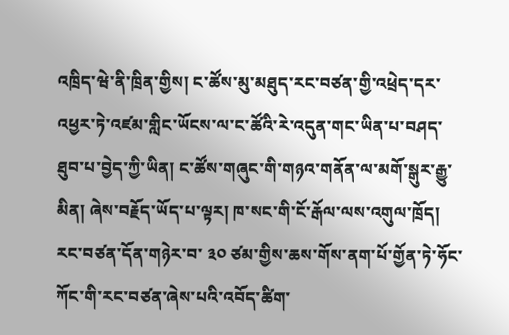འཁྲིད་ཝེ་ནི་ཁྲིན་གྱིས། ང་ཚོས་མུ་མཐུད་རང་བཙན་གྱི་འཕྲེད་དར་འཕྱར་ཏེ་འཛམ་གླིང་ཡོངས་ལ་ང་ཚོའི་རེ་འདུན་གང་ཡིན་པ་བཤད་ཐུབ་པ་བྱེད་ཀྱི་ཡིན། ང་ཚོས་གཞུང་གི་གཉའ་གནོན་ལ་མགོ་སྒུར་རྒྱུ་མིན། ཞེས་བརྗོད་ཡོད་པ་ལྟར། ཁ་སང་གི་ངོ་རྒོལ་ལས་འགུལ་ཁྲོད། རང་བཙན་དོན་གཉེར་བ་ ༣༠ ཙམ་གྱིས་ཆས་གོས་ནག་པོ་གྱོན་ཏེ་ཧོང་ཀོང་གི་རང་བཙན་ཞེས་པའི་འབོད་ཚིག་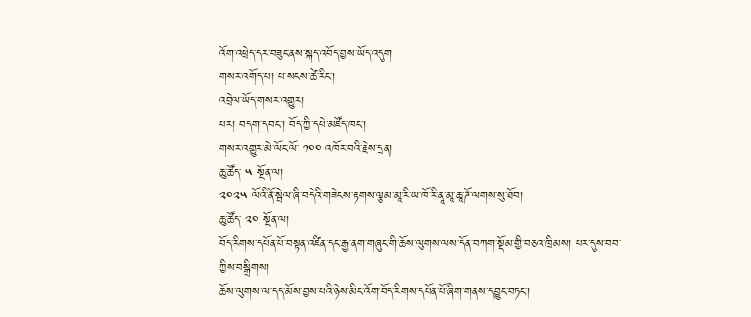འོག་འཕྲེད་དར་བཟུང་ནས་སྐད་འབོད་བྱས་ཡོད་འདུག
གསར་འགོད་པ། པ་སངས་ཚེ་རིང་།
འབྲེལ་ཡོད་གསར་འགྱུར།
པར། བདག་དབང་། བོད་ཀྱི་དཔེ་མཛོད་ཁང་།
གསར་འགྱུར་མེ་ལོང་ལོ་ ༡༠༠ འཁོར་བའི་རྗེས་དྲན།
ཆུ་ཚོད་ ༥ སྔོན་ལ།
༢༠༢༥ ལོའི་ནོ་སྦེལ་ཞི་བདེའི་གཟེངས་རྟགས་ལྕམ་མཱ་རི་ཡ་ཁོ་རི་ནཱ་མཱ་ཆཱ་ཌོ་ལགས་སུ་ཐོབ།
ཆུ་ཚོད་ ༢༠ སྔོན་ལ།
བོད་རིགས་དཔོན་པོ་བསྟན་འཛིན་དང་རྒྱ་ནག་གཞུང་གི་ཆོས་ལུགས་ལས་དོན་བཀག་སྡོམ་གྱི་བཅའ་ཁྲིམས། པར་དུས་བབ་ཀྱིས་བསྒྲིགས།
ཆོས་ལུགས་ལ་དད་མོས་བྱས་པའི་ཉེས་མིང་འོག་བོད་རིགས་དཔོན་པོ་ཞིག་གནས་དབྱུང་བཏང་།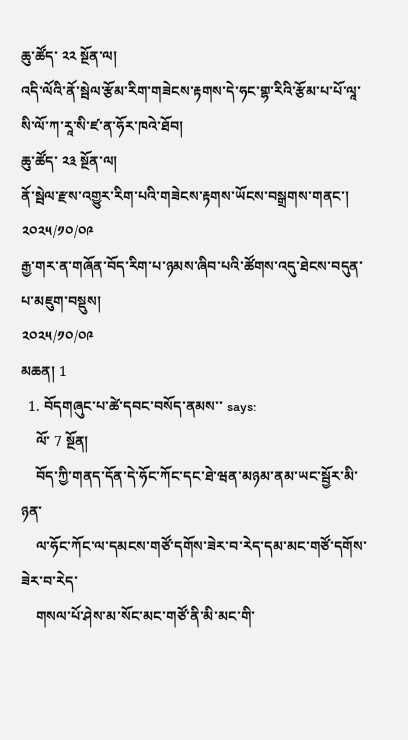ཆུ་ཚོད་ ༢༢ སྔོན་ལ།
འདི་ལོའི་ནོ་སྦེལ་རྩོམ་རིག་གཟེངས་རྟགས་དེ་ཧང་གྷ་རིའི་རྩོམ་པ་པོ་ལཱ་སི་ལོ་ཀ་རཱ་སི་ཛ་ན་ཧོར་ཁའེ་ཐོབ།
ཆུ་ཚོད་ ༢༣ སྔོན་ལ།
ནོ་སྦེལ་རྫས་འགྱུར་རིག་པའི་གཟེངས་རྟགས་ཡོངས་བསྒྲགས་གནང་།
༢༠༢༥/༡༠/༠༩
རྒྱ་གར་ན་གཞོན་བོད་རིག་པ་ཉམས་ཞིབ་པའི་ཚོགས་འདུ་ཐེངས་བདུན་པ་མཇུག་བསྡུས།
༢༠༢༥/༡༠/༠༩
མཆན། 1
  1. བོདགཞུང་པ་ཚེ་དབང་བསོད་ནམས་་ says:
    ལོ་ 7 སྔོན།
    བོད་ཀྱི་གནད་དོན་དེ་ཧོང་ཀོང་དང་ཐེ་ཝན་མཉམ་ནམ་ཡང་སྦྱོར་མི་ཉན་
    ལ་ཧོང་ཀོང་ལ་དམངས་གཙོ་དགོས་ཟེར་བ་རེད་དམ་མང་གཙོ་དགོས་ཟེར་བ་རེད་
    གསལ་པོ་ཤེས་མ་སོང་མང་གཙོ་ནི་མི་མང་གི་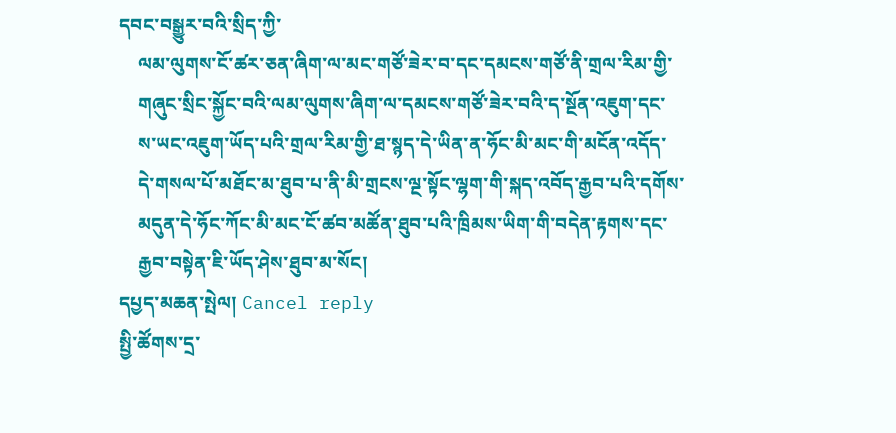དབང་བསྒྱུར་བའི་སྲིད་ཀྱི་
    ལམ་ལུགས་ངོ་ཚར་ཅན་ཞིག་ལ་མང་གཙོ་ཟེར་བ་དང་དམངས་གཙོ་ནི་གྲལ་རིམ་གྱི་
    གཞུང་སྲིང་སྐྱོང་བའི་ལམ་ལུགས་ཞིག་ལ་དམངས་གཙོ་ཟེར་བའི་ད་སྔོན་འཇུག་དང་
    ས་ཡང་འཇུག་ཡོད་པའི་གྲལ་རིམ་གྱི་ཐ་སྙད་དེ་ཡིན་ན་ཧོང་མི་མང་གི་མངོན་འདོད་
    དེ་གསལ་པོ་མཐོང་མ་ཐུབ་པ་ནི་མི་གྲངས་ལྔ་སྟོང་ལྷག་གི་སྐད་འབོད་རྒྱབ་པའི་དགོས་
    མདུན་དེ་ཧོང་ཀོང་མི་མང་ངོ་ཚབ་མཚོན་ཐུབ་པའི་ཁྲིམས་ཡིག་གི་བདེན་རྟགས་དང་
    རྒྱབ་བསྟེན་ཇི་ཡོད་ཤེས་ཐུབ་མ་སོང།
དཔྱད་མཆན་སྤེལ། Cancel reply
སྤྱི་ཚོགས་དྲ་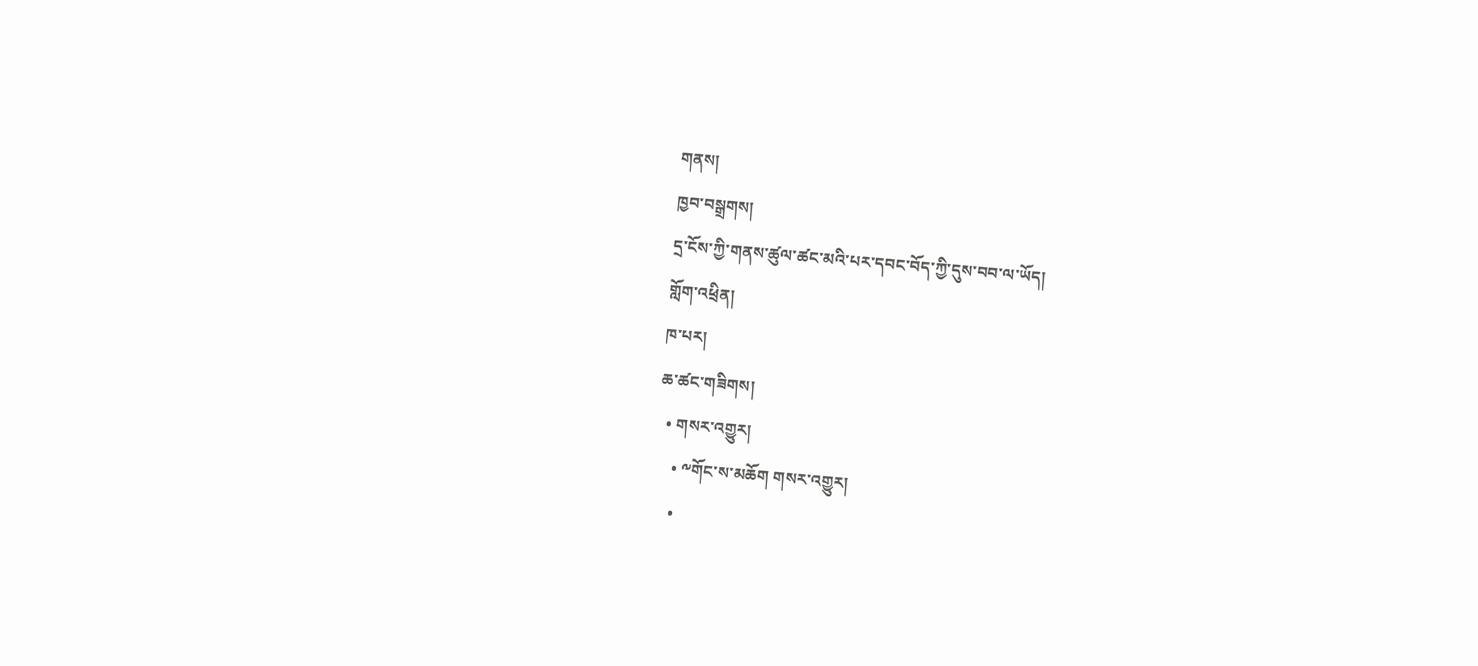གནས།
ཁྱབ་བསྒྲགས།
དྲ་ངོས་ཀྱི་གནས་ཚུལ་ཚང་མའི་པར་དབང་བོད་ཀྱི་དུས་བབ་ལ་ཡོད།
གློག་འཕྲིན།
ཁ་པར།
ཆ་ཚང་གཟིགས།
  • གསར་འགྱུར།
    • ༸གོང་ས་མཆོག གསར་འགྱུར།
    •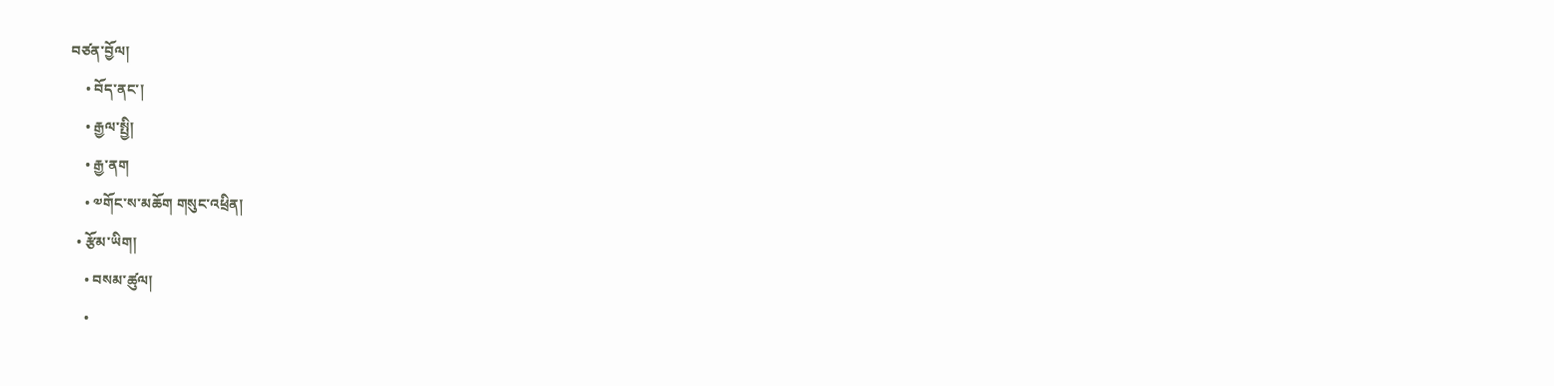བཙན་བྱོལ།
    • བོད་ནང་།
    • རྒྱལ་སྤྱི།
    • རྒྱ་ནག
    • ༧གོང་ས་མཆོག གསུང་འཕྲིན།
  • རྩོམ་ཡིག།
    • བསམ་ཚུལ།
    •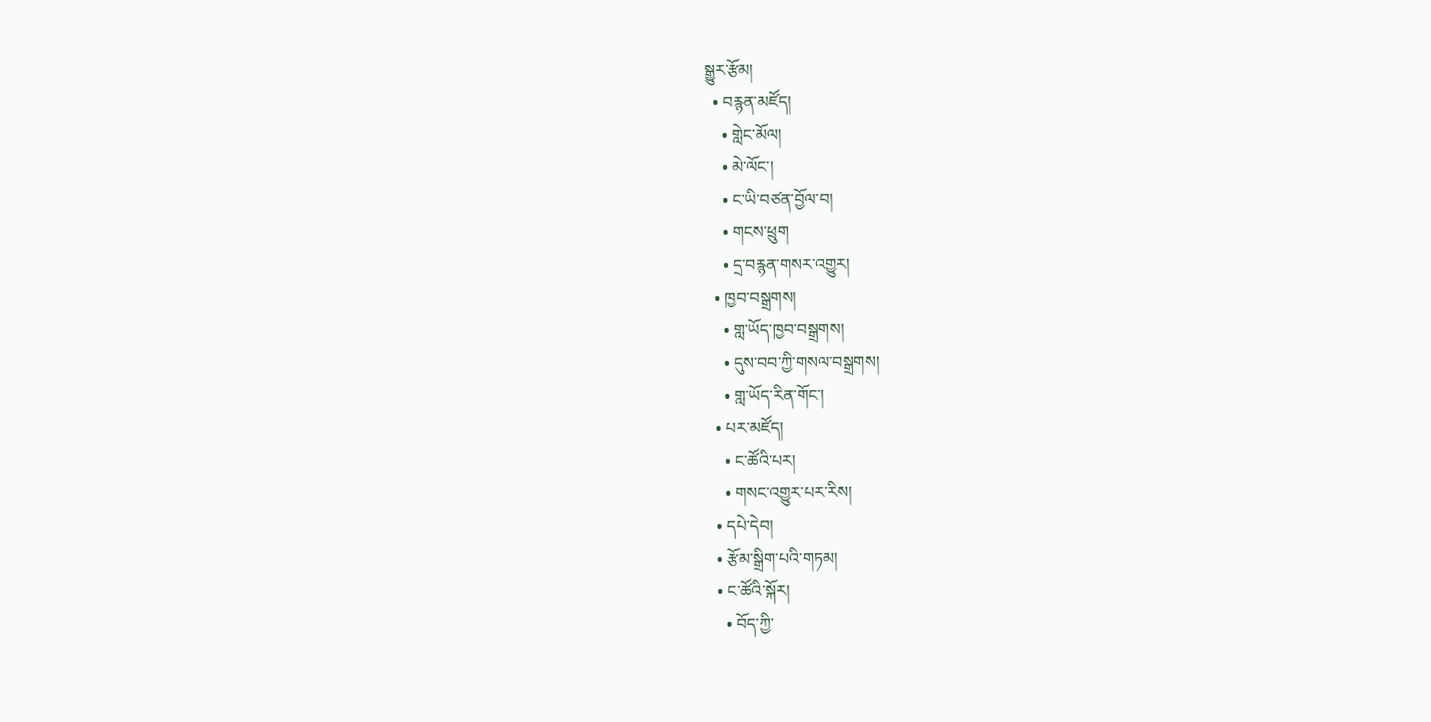སྒྱུར་རྩོམ།
  • བརྙན་མཛོད།
    • གླེང་མོལ།
    • མེ་ལོང་།
    • ང་ཡི་བཙན་བྱོལ་བ།
    • གངས་ཕྲུག
    • དྲ་བརྙན་གསར་འགྱུར།
  • ཁྱབ་བསྒྲགས།
    • གླ་ཡོད་ཁྱབ་བསྒྲགས།
    • དུས་བབ་ཀྱི་གསལ་བསྒྲགས།
    • གླ་ཡོད་རིན་གོང་།
  • པར་མཛོད།
    • ང་ཚོའི་པར།
    • གསང་འགྱུར་པར་རིས།
  • དཔེ་དེབ།
  • རྩོམ་སྒྲིག་པའི་གཏམ།
  • ང་ཚོའི་སྐོར།
    • བོད་ཀྱི་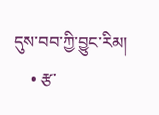དུས་བབ་ཀྱི་བྱུང་རིམ།
    • རྩ་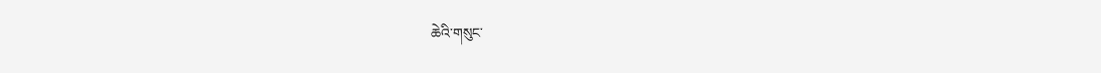ཆེའི་གསུང་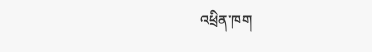འཕྲིན་ཁག